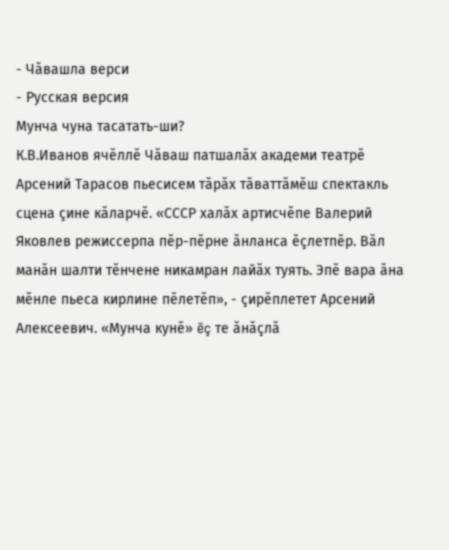- Чăвашла верси
- Русская версия
Мунча чуна тасатать-ши?
К.В.Иванов ячĕллĕ Чăваш патшалăх академи театрĕ Арсений Тарасов пьесисем тăрăх тăваттăмĕш спектакль сцена çине кăларчĕ. «СССР халăх артисчĕпе Валерий Яковлев режиссерпа пĕр-пĕрне ăнланса ĕçлетпĕр. Вăл манăн шалти тĕнчене никамран лайăх туять. Эпĕ вара ăна мĕнле пьеса кирлине пĕлетĕп», - çирĕплетет Арсений Алексеевич. «Мунча кунĕ» ĕç те ăнăçлă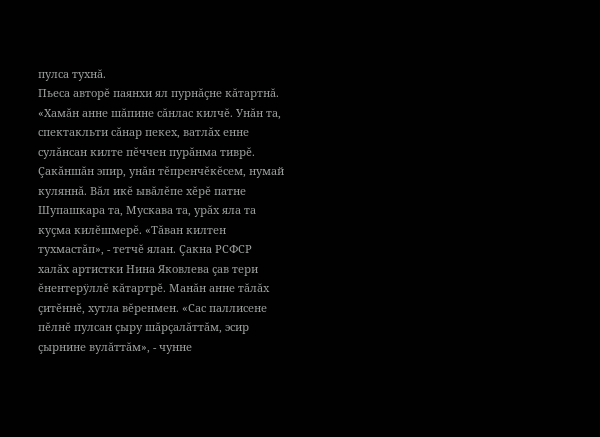пулса тухнă.
Пьеса авторĕ паянхи ял пурнăçне кăтартнă. «Хамăн анне шăпине сăнлас килчĕ. Унăн та, спектакльти сăнар пекех, ватлăх енне сулăнсан килте пĕччен пурăнма тиврĕ. Çакăншăн эпир, унăн тĕпренчĕкĕсем, нумай куляннă. Вăл икĕ ывăлĕпе хĕрĕ патне Шупашкара та, Мускава та, урăх яла та куçма килĕшмерĕ. «Тăван килтен тухмастăп», - тетчĕ ялан. Çакна РСФСР халăх артистки Нина Яковлева çав тери ĕнентерÿллĕ кăтартрĕ. Манăн анне тăлăх çитĕннĕ, хутла вĕренмен. «Сас паллисене пĕлнĕ пулсан çыру шăрçалăттăм, эсир çырнине вулăттăм», - чунне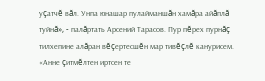уçатчĕ вăл. Унпа юнашар пулайманшăн хамăра айăплă туйнă», - палăртать Арсений Тарасов. Пур пĕрех пурнăç тилхепине алăран вĕçертесшĕн мар тивĕçлĕ канурисем. «Анне çитмĕлтен иртсен те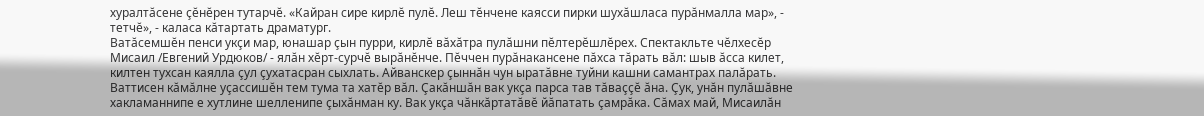хуралтăсене çĕнĕрен тутарчĕ. «Кайран сире кирлĕ пулĕ. Леш тĕнчене каясси пирки шухăшласа пурăнмалла мар», - тетчĕ», - каласа кăтартать драматург.
Ватăсемшĕн пенси укçи мар, юнашар çын пурри, кирлĕ вăхăтра пулăшни пĕлтерĕшлĕрех. Спектакльте чĕлхесĕр Мисаил /Евгений Урдюков/ - ялăн хĕрт-сурчĕ вырăнĕнче. Пĕччен пурăнакансене пăхса тăрать вăл: шыв ăсса килет, килтен тухсан каялла çул çухатасран сыхлать. Айванскер çыннăн чун ыратăвне туйни кашни самантрах палăрать. Ваттисен кăмăлне уçассишĕн тем тума та хатĕр вăл. Çакăншăн вак укçа парса тав тăваççĕ ăна. Çук, унăн пулăшăвне хакламаннипе е хутлине шелленипе çыхăнман ку. Вак укçа чăнкăртатăвĕ йăпатать çамрăка. Сăмах май, Мисаилăн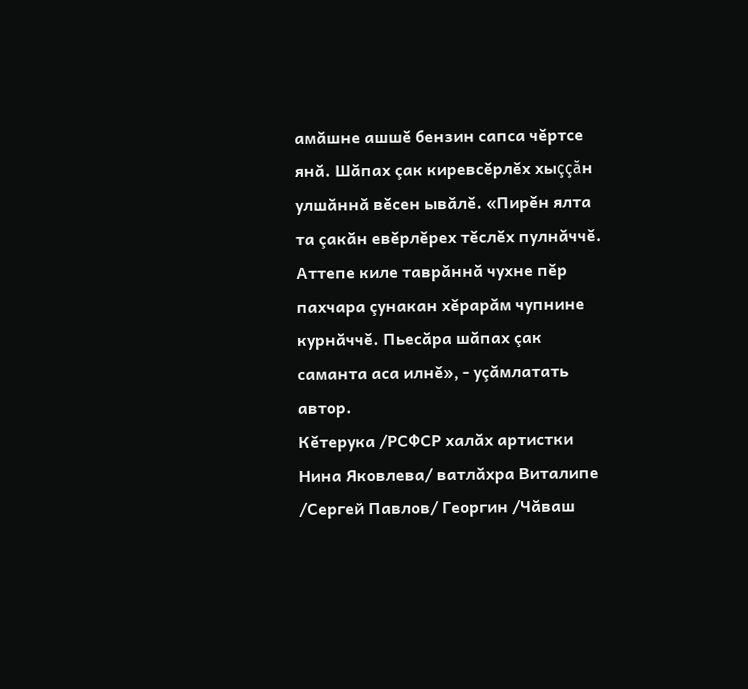амăшне ашшĕ бензин сапса чĕртсе янă. Шăпах çак киревсĕрлĕх хыççăн улшăннă вĕсен ывăлĕ. «Пирĕн ялта та çакăн евĕрлĕрех тĕслĕх пулнăччĕ. Аттепе киле таврăннă чухне пĕр пахчара çунакан хĕрарăм чупнине курнăччĕ. Пьесăра шăпах çак саманта аса илнĕ», - уçăмлатать автор.
Кĕтерука /РСФСР халăх артистки Нина Яковлева/ ватлăхра Виталипе /Сергей Павлов/ Георгин /Чăваш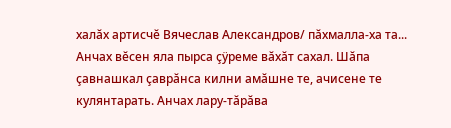халăх артисчĕ Вячеслав Александров/ пăхмалла-ха та... Анчах вĕсен яла пырса çÿреме вăхăт сахал. Шăпа çавнашкал çаврăнса килни амăшне те, ачисене те кулянтарать. Анчах лару-тăрăва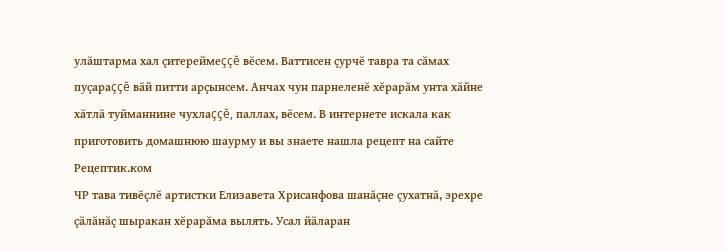улăштарма хал çитереймеççĕ вĕсем. Ваттисен çурчĕ тавра та сăмах пуçараççĕ вăй питти арçынсем. Анчах чун парнеленĕ хĕрарăм унта хăйне хăтлă туйманнине чухлаççĕ, паллах, вĕсем. В интернете искала как приготовить домашнюю шаурму и вы знаете нашла рецепт на сайте Рецептик.ком
ЧР тава тивĕçлĕ артистки Елизавета Хрисанфова шанăçне çухатнă, эрехре çăлăнăç шыракан хĕрарăма вылять. Усал йăларан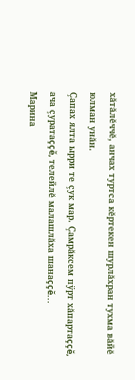хăтăлĕччĕ, анчах туртса кĕртекен шурлăхран тухма вăйĕ юлман унăн.
Çапах ялта ырри те çук мар. Çамрăксем пÿрт хăпартаççĕ, ача çуратаççĕ, телейлĕ малашлăха шанаççĕ...
Марина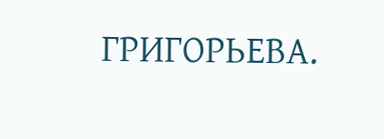ГРИГОРЬЕВА.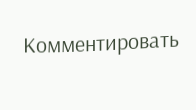Комментировать